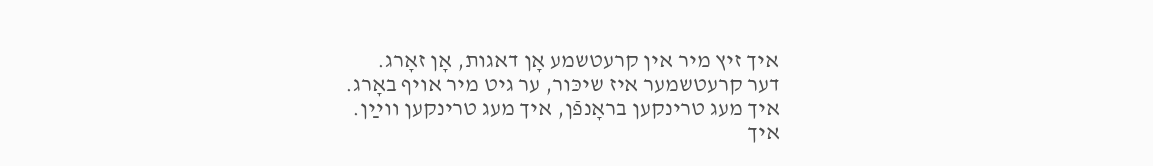איך זיץ מיר אין קרעטשמע אָן דאגות, אָן זאָרג.
דער קרעטשמער איז שיכּור, ער גיט מיר אױף באָרג.
איך מעג טרינקען בראָנפֿן, איך מעג טרינקען װײַן.
איך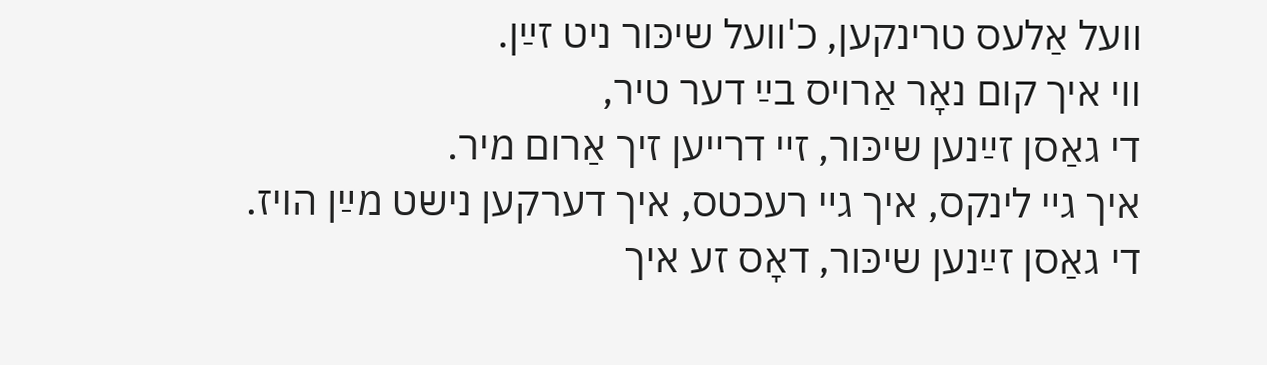װעל אַלעס טרינקען, כ'װעל שיכּור ניט זײַן.
װי איך קום נאָר אַרױס בײַ דער טיר,
די גאַסן זײַנען שיכּור, זײ דרײען זיך אַרום מיר.
איך גײ לינקס, איך גײ רעכטס, איך דערקען נישט מײַן הױז.
די גאַסן זײַנען שיכּור, דאָס זע איך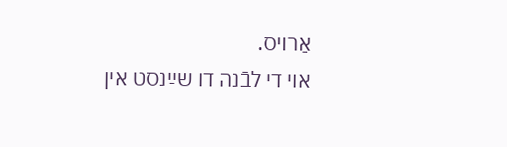אַרױס.
אױ די לבֿנה דו שײַנסט אין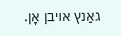גאַנץ אױבן אָן.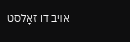אױב דו זאָלסט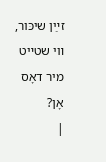זײַן שיכּור, װי שטײט מיר דאָס אָן?
|